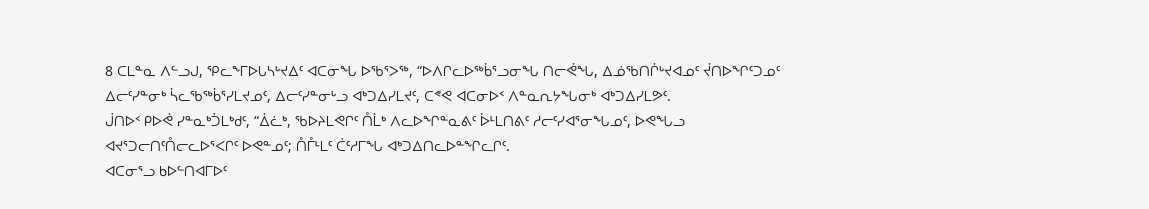8 ᑕᒪᓐᓇ ᐱᓪᓗᒍ, ᕿᓚᖕᒥᐅᒐᓴᒡᔪᐃᑦ ᐊᑕᓂᖓ ᐅᖃᕐᐳᖅ, “ᐅᐱᒋᓚᐅᖅᑳᕐᓗᓂᖓ ᑎᓕᕚᖓ, ᐃᓅᖃᑎᒌᒡᔪᐊᓄᑦ ᔫᑎᐅᖏᑦᑐᓄᑦ ᐃᓕᑦᓯᓐᓂᒃ ᓵᓚᖃᖅᑳᕐᓯᒪᔪᓄᑦ, ᐃᓕᑦᓯᓐᓂᒡᓗ ᐊᒃᑐᐃᓯᒪᔪᑦ, ᑕᕝᕙ ᐊᑕᓂᐅᑉ ᐱᓐᓇᕆᔭᖓᓂᒃ ᐊᒃᑐᐃᓯᒪᕗᑦ.
ᒎᑎᐅᑉ ᑭᐅᕚ ᓯᓐᓇᒃᑑᒪᒃᑯᑦ, “ᐄᓛᒃ, ᖃᐅᔨᒪᕙᒋᑦ ᑍᒫᒃ ᐱᓚᐅᖏᓐᓇᕕᑦ ᐆᒻᒪᑎᕕᑦ ᓱᓕᑦᓯᐊᕐᓂᖓᓄᑦ, ᐅᕙᖓᓗ ᐊᔪᕐᑐᓕᑎᑦᑍᓕᓚᐅᕐᐸᒋᑦ ᐅᕙᓐᓄᑦ; ᑍᒤᒻᒪᑦ ᑖᑦᓱᒥᖓ ᐊᒃᑐᐃᑎᓚᐅᓐᖏᓚᒋᑦ.
ᐊᑕᓂᕐᓗ ᑲᐅᓪᑎᐊᒥᐅᑦ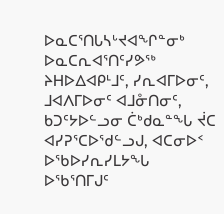ᐅᓇᑕᕐᑎᒐᓴᒡᔪᐊᖏᓐᓂᒃ ᐅᓇᑕᕆᐊᕐᑎᑦᓯᕗᖅ ᔨᕼᐅᐃᐊᑭᒻᒧᑦ, ᓯᕆᐊᒥᐅᓂᑦ, ᒧᐊᐱᒥᐅᓂᑦ ᐊᒧᓁᑎᓂᑦ, ᑲᑐᑦᔭᐅᓪᓗᓂ ᑖᒃᑯᓇᓐᖓ ᔫᑕ ᐊᓯᕈᕐᑕᐅᖁᓪᓗᒍ, ᐊᑕᓂᐅᑉ ᐅᖃᐅᓯᕆᓯᒪᔭᖓ ᐅᖃᕐᑎᒥᒍᑦ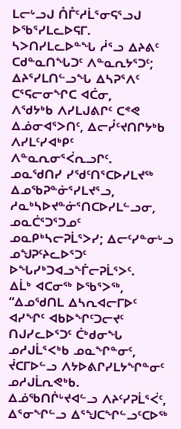ᒪᓕᒡᓗᒍ ᑍᒤᑦᓱᒫᕐᓂᕋᕐᓗᒍ ᐅᖃᕐᓯᒪᓚᐅᕋᒥ.
ᓴᐳᑎᓯᒪᓚᐅᓐᖓ ᓲᕐᓗ ᐃᔨᕕᑦ ᑕᑯᓐᓇᑎᖓᑐᑦ ᐱᓐᓇᕆᔭᕐᑐᑦ; ᐃᔨᕐᓯᒪᑎᓪᓗᖓ ᐃᓴᕈᕐᐱᑦ ᑕᕐᕋᓕᓂᖏᑕ ᐊᑖᓂ,
ᐱᖁᔭᒃᑲ ᐱᓯᒪᒍᕕᒋᑦ ᑕᕝᕙ ᐃᓅᓂᐊᕐᐳᑎᑦ, ᐃᓕᓮᑦᔪᑎᒋᔭᒃᑲ ᐱᓯᒪᑦᓯᐊᒃᑭᑦ ᐱᓐᓇᕆᓂᕐᐹᕆᓗᒋᑦ.
ᓄᓇᖁᑎᓯ ᓯᖁᑦᑎᕐᑕᐅᓯᒪᔪᖅ ᐃᓄᖃᕈᓐᓃᕐᓯᒪᔪᕐᓗ, ᓱᓇᒃᓴᐅᔪᓐᓃᕐᑎᑕᐅᓯᒪᓪᓗᓂ, ᓄᓇᑖᕐᑐᕐᑐᓄᑦ ᓄᓇᑭᒃᓴᓕᕈᒫᕐᐳᓯ; ᐃᓕᑦᓯᓐᓂᒡᓗ ᓄᖑᕈᑦᔨᓚᐅᕐᑐᑦ ᐅᖓᓯᒃᑐᐊᓗᖕᒦᓕᕈᒫᕐᐳᑦ.
ᐃᒫᒃ ᐊᑕᓂᖅ ᐅᖃᕐᐳᖅ, “ᐃᓄᖁᑎᒪ ᐃᓴᕆᐊᓕᒥᐅᑦ ᐊᓯᖏᑦ ᐊᑲᐅᖏᑦᑐᓕᔪᑦ ᑎᒍᓯᓚᐅᕐᑐᑦ ᑖᒃᑯᓂᖓ ᓄᓱᒍᒫᕐᐸᒃᑲ ᓄᓇᖏᓐᓂᑦ, ᔫᑕᒥᐅᓪᓗ ᐱᔭᐅᕕᒋᓯᒪᔭᖏᓐᓂᑦ ᓄᓱᒍᒫᕆᕙᒃᑲ.
ᐃᓅᖃᑎᒌᒡᔪᐊᓪᓗ ᐱᔨᑦᓯᕈᒫᕐᐹᑦ, ᐃᕐᓂᖏᓪᓗ ᐃᕐᖑᑕᖏᓪᓗᑦᑕᐅᖅ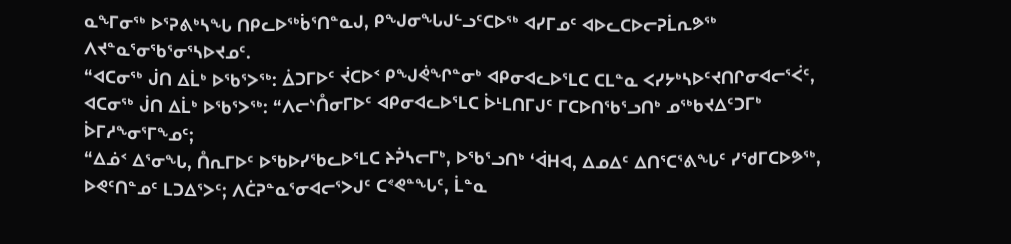ᓇᖕᒥᓂᖅ ᐅᕐᕈᕕᒃᓴᖓ ᑎᑭᓚᐅᖅᑳᕐᑎᓐᓇᒍ, ᑭᖑᓂᖓᒍᓪᓗᑦᑕᐅᖅ ᐊᓯᒥᓄᑦ ᐊᐅᓚᑕᐅᓕᕈᒫᕆᕗᖅ ᐱᔪᓐᓇᕐᓂᖃᕐᓂᕐᓴᐅᔪᓄᑦ.
“ᐊᑕᓂᖅ ᒎᑎ ᐃᒫᒃ ᐅᖃᕐᐳᖅ: ᐄᑐᒥᐅᑦ ᔫᑕᐅᑉ ᑭᖑᕚᖏᓐᓂᒃ ᐊᑭᓂᐊᓚᐅᕐᒪᑕ ᑕᒪᓐᓇ ᐸᓯᔭᒃᓴᐅᑦᔪᑎᒋᓂᐊᓕᕐᐹᑦ,
ᐊᑕᓂᖅ ᒎᑎ ᐃᒫᒃ ᐅᖃᕐᐳᖅ: “ᐱᓕᔅᑍᓂᒥᐅᑦ ᐊᑭᓂᐊᓚᐅᕐᒪᑕ ᐆᒻᒪᑎᒥᒍᑦ ᒥᑕᐅᑎᖃᕐᓗᑎᒃ ᓄᖅᑲᔪᐃᑦᑐᒥᒃ ᐆᒥᓱᖕᓂᕐᒥᖕᓄᑦ;
“ᐃᓅᑉ ᐃᕐᓂᖓ, ᑍᕆᒥᐅᑦ ᐅᖃᐅᓯᖃᓚᐅᕐᒪᑕ ᔨᕉᓴᓕᒥᒃ, ᐅᖃᕐᓗᑎᒃ ‘ᐋᕼᐊ, ᐃᓄᐃᑦ ᐃᑎᕐᑕᕐᕕᖓᑦ ᓯᖁᒥᑕᐅᕗᖅ, ᐅᕙᑦᑎᓐᓄᑦ ᒪᑐᐃᕐᐳᑦ; ᐱᑖᕈᓐᓇᕐᓂᐊᓕᕐᐳᒍᑦ ᑕᕝᕙᓐᖓᑦ, ᒫᓐᓇ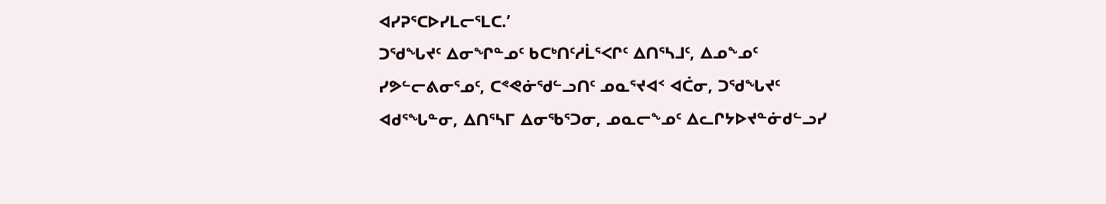ᐊᓯᕈᕐᑕᐅᓯᒪᓕᕐᒪᑕ.’
ᑐᖁᖓᔪᑦ ᐃᓂᖏᓐᓄᑦ ᑲᑕᒃᑎᑦᓱᒫᕐᐸᒋᑦ ᐃᑎᕐᓴᒧᑦ, ᐃᓄᖕᓄᑦ ᓯᕗᓪᓕᕕᓂᕐᓄᑦ, ᑕᕝᕙᓃᖁᓪᓗᑎᑦ ᓄᓇᕐᔪᐊᑉ ᐊᑖᓂ, ᑐᖁᖓᔪᑦ ᐊᑯᕐᖓᓐᓂ, ᐃᑎᕐᓴᒥ ᐃᓂᖃᕐᑐᓂ, ᓄᓇᓕᖕᓄᑦ ᐃᓚᒋᔭᐅᔪᓐᓃᑯᓪᓗᓯ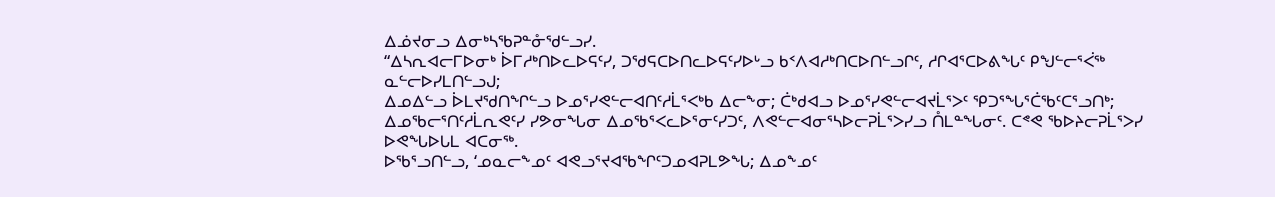ᐃᓅᔪᓂᓗ ᐃᓂᒃᓴᖃᕈᓐᓁᖁᓪᓗᓯ.
“ᐃᓴᕆᐊᓕᒥᐅᓂᒃ ᐆᒥᓱᒃᑎᐅᓚᐅᕋᑦᓯ, ᑐᖁᕋᑕᐅᑎᓚᐅᕋᑦᓯᐅᒡᓗ ᑲᑉᐱᐊᓱᒃᑎᑕᐅᑎᓪᓗᒋᑦ, ᓱᒋᐊᕐᑕᐅᕕᖓᑦ ᑭᖑᓪᓕᕐᐹᖅ ᓇᓪᓕᐅᓯᒪᑎᓪᓗᒍ;
ᐃᓄᐃᓪᓗ ᐆᒪᔪᖁᑎᖏᓪᓗ ᐅᓄᕐᓯᕙᓪᓕᐊᑎᑦᓱᒫᕐᐸᒃᑲ ᐃᓕᖕᓂ; ᑖᒃᑯᐊᓗ ᐅᓄᕐᓯᕙᓪᓕᐊᔪᒫᕐᐳᑦ ᕿᑐᕐᖓᕐᑖᖃᑦᑕᕐᓗᑎᒃ; ᐃᓄᖃᓕᕐᑎᑦᓱᒫᕆᕙᑦᓯ ᓯᕗᓂᖓᓂ ᐃᓄᖃᕐᐸᓚᐅᕐᓂᑦᓯᑐᑦ, ᐱᕙᓪᓕᐊᓂᕐᓴᐅᓕᕈᒫᕐᐳᓯᓗ ᑍᒪᓐᖓᓂᑦ. ᑕᕝᕙ ᖃᐅᔨᓕᕈᒫᕐᐳᓯ ᐅᕙᖓᐅᒐᒪ ᐊᑕᓂᖅ.
ᐅᖃᕐᓗᑎᓪᓗ, ‘ᓄᓇᓕᖕᓄᑦ ᐊᕙᓗᕐᔪᐊᖃᖏᑦᑐᓄᐊᕈᒪᕗᖓ; ᐃᓄᖕᓄᑦ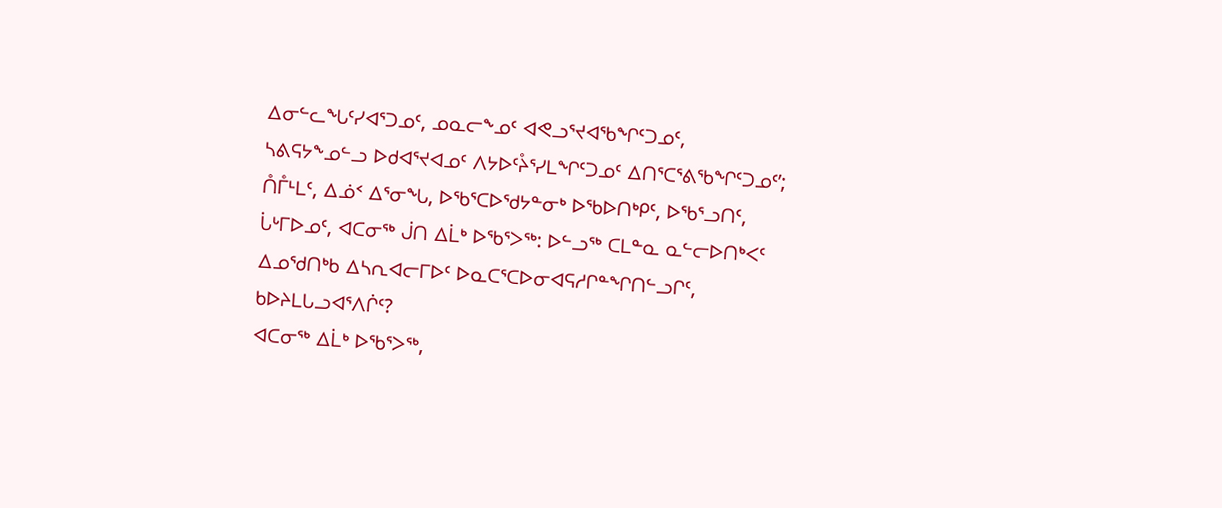ᐃᓂᓪᓚᖓᑦᓯᐊᕐᑐᓄᑦ, ᓄᓇᓕᖕᓄᑦ ᐊᕙᓗᕐᔪᐊᖃᖏᑦᑐᓄᑦ, ᓴᕕᕋᔭᖕᓄᓪᓗ ᐅᑯᐊᕐᔪᐊᓄᑦ ᐱᔭᐅᑦᔧᕐᓯᒪᖏᑦᑐᓄᑦ ᐃᑎᕐᑕᕐᕕᖃᖏᑦᑐᓄᑦ’;
ᑍᒤᒻᒪᑦ, ᐃᓅᑉ ᐃᕐᓂᖓ, ᐅᖃᕐᑕᐅᖁᔭᓐᓂᒃ ᐅᖃᐅᑎᒃᑭᑦ, ᐅᖃᕐᓗᑎᑦ, ᒑᒡᒥᐅᓄᑦ, ᐊᑕᓂᖅ ᒎᑎ ᐃᒫᒃ ᐅᖃᕐᐳᖅ: ᐅᓪᓗᖅ ᑕᒪᓐᓇ ᓇᓪᓕᐅᑎᒃᐸᑦ ᐃᓄᖁᑎᒃᑲ ᐃᓴᕆᐊᓕᒥᐅᑦ ᐅᓇᑕᕐᑕᐅᓂᐊᕋᓱᒋᓐᖏᑎᓪᓗᒋᑦ, ᑲᐅᔨᒪᒐᓗᐊᕐᐱᒌᑦ?
ᐊᑕᓂᖅ ᐃᒫᒃ ᐅᖃᕐᐳᖅ,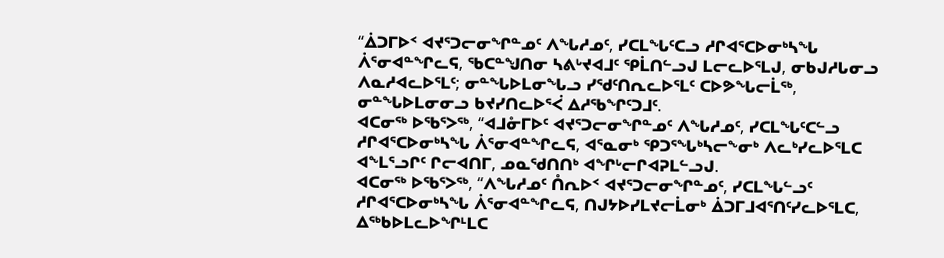“ᐄᑐᒥᐅᑉ ᐊᔪᕐᑐᓕᓂᖏᓐᓄᑦ ᐱᖓᓱᓄᑦ, ᓯᑕᒪᖓᑦᑕᓗ ᓱᒋᐊᕐᑕᐅᓂᒃᓴᖓ ᐲᕐᓂᐊᓐᖏᓚᕋ, ᖃᑕᓐᖑᑎᓂ ᓴᕕᒡᔪᐊᒧᑦ ᕿᒫᑎᓪᓗᒍ ᒪᓕᓚᐅᕐᒪᒍ, ᓂᑲᒍᓱᒐᓂᓗ ᐱᓇᓱᐊᓚᐅᕐᒪᑦ; ᓂᓐᖓᐅᒪᓂᖓᓗ ᓯᖁᑦᑎᕆᓚᐅᕐᒪᑦ ᑕᐅᕗᖓᓕᒫᖅ, ᓂᓐᖓᐅᒪᓂᓂᓗ ᑲᔪᓯᑎᓚᐅᕐᐹ ᐃᓱᖃᖏᑦᑐᒧᑦ.
ᐊᑕᓂᖅ ᐅᖃᕐᐳᖅ, “ᐊᒧᓁᒥᐅᑦ ᐊᔪᕐᑐᓕᓂᖏᓐᓄᑦ ᐱᖓᓱᓄᑦ, ᓯᑕᒪᖓᑦᑕᓪᓗ ᓱᒋᐊᕐᑕᐅᓂᒃᓴᖓ ᐲᕐᓂᐊᓐᖏᓚᕋ, ᐊᕐᓇᓂᒃ ᕿᑐᕐᖓᒃᓴᓕᖕᓂᒃ ᐱᓚᒃᓯᓚᐅᕐᒪᑕ ᐊᖕᒪᕐᓗᒋᑦ ᒋᓕᐊᑎᒥ, ᓄᓇᖁᑎᑎᒃ ᐊᖏᒡᓕᒋᐊᕈᒪᓪᓗᒍ.
ᐊᑕᓂᖅ ᐅᖃᕐᐳᖅ, “ᐱᖓᓱᓄᑦ ᑍᕆᐅᑉ ᐊᔪᕐᑐᓕᓂᖏᓐᓄᑦ, ᓯᑕᒪᖓᓪᓗᑦ ᓱᒋᐊᕐᑕᐅᓂᒃᓴᖓ ᐲᕐᓂᐊᓐᖏᓚᕋ, ᑎᒍᔭᐅᓯᒪᔪᓕᒫᓂᒃ ᐄᑐᒥᒧᐊᕐᑎᑦᓯᓚᐅᕐᒪᑕ, ᐃᖅᑲᐅᒪᓚᐅᖏᒻᒪᑕ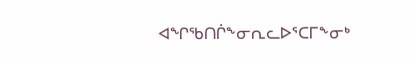ᐊᖏᖃᑎᒌᖕᓂᕆᓚᐅᕐᑕᒥᖕᓂᒃ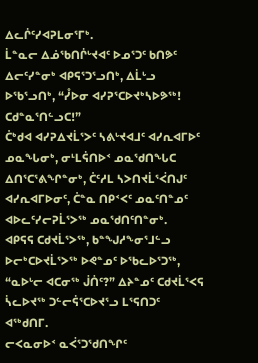ᐃᓚᒌᑦᓯᐊᕈᒪᓂᕐᒥᒃ.
ᒫᓐᓇᓕ ᐃᓅᖃᑎᒌᒡᔪᐊᑦ ᐅᓄᕐᑐᑦ ᑲᑎᕗᑦ ᐃᓕᑦᓯᓐᓂᒃ ᐊᑭᕋᕐᑐᕐᓗᑎᒃ, ᐃᒫᒡᓗ ᐅᖃᕐᓗᑎᒃ, “ᓮᐅᓂ ᐊᓯᕈᕐᑕᐅᔪᒃᓴᐅᕗᖅ! ᑕᑯᓐᓇᕐᑎᓪᓗᑕ!”
ᑖᒃᑯᐊ ᐊᓯᕈᐃᔪᒫᕐᐳᑦ ᓴᕕᒡᔪᐊᒧᑦ ᐊᓯᕆᐊᒥᐅᑦ ᓄᓇᖓᓂᒃ, ᓂᒻᒪᕌᑎᐅᑉ ᓄᓇᖁᑎᖓᑕ ᐃᑎᕐᑕᕐᕕᖏᓐᓂᒃ, ᑖᑦᓱᒪ ᓴᐳᑎᔪᒫᕐᐹᑎᒍᑦ ᐊᓯᕆᐊᒥᐅᓂᑦ, ᑖᓐᓇ ᑎᑭᑉᐸᑦ ᓄᓇᑦᑎᓐᓄᑦ ᐊᐅᓚᑦᓯᓕᕈᒫᕐᐳᖅ ᓄᓇᖁᑎᑦᑎᓐᓂᒃ.
ᐊᑭᕋᕋ ᑕᑯᔪᒫᕐᐳᖅ, ᑲᓐᖑᓱᖕᓂᕐᒧᓪᓗ ᐅᓕᒃᑕᐅᔪᒫᕐᐳᖅ ᐅᕙᓐᓄᑦ ᐅᖃᓚᐅᕐᑐᖅ, “ᓇᐅᒡᓕ ᐊᑕᓂᖅ ᒎᑏᑦ?” ᐃᔨᓐᓄᑦ ᑕᑯᔪᒫᕐᐸᕋ ᓵᓚᐅᔪᖅ ᑐᓪᓕᕌᕐᑕᐅᔪᕐᓗ ᒪᕐᕋᑎᑐᑦ ᐊᖅᑯᑎᒥ.
ᓕᐸᓇᓂᐅᑉ ᓇᐹᕐᑐᖁᑎᖏᑦ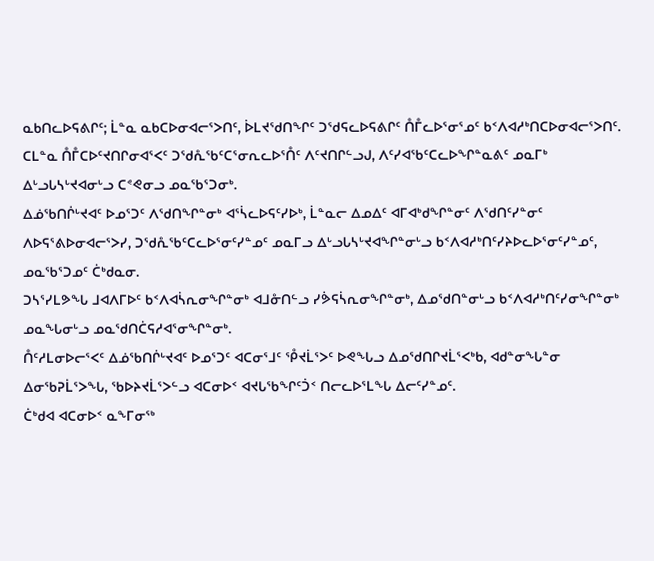ᓇᑲᑎᓚᐅᕋᕕᒋᑦ; ᒫᓐᓇ ᓇᑲᑕᐅᓂᐊᓕᕐᐳᑎᑦ, ᐆᒪᔪᖁᑎᖏᑦ ᑐᖁᕋᓚᐅᕋᕕᒋᑦ ᑍᒤᓚᐅᕐᓂᕐᓄᑦ ᑲᑉᐱᐊᓱᒃᑎᑕᐅᓂᐊᓕᕐᐳᑎᑦ. ᑕᒪᓐᓇ ᑍᒤᑕᐅᑦᔪᑎᒋᓂᐊᕐᐸᑦ ᑐᖁᕅᖃᑦᑕᕐᓂᕆᓚᐅᕐᑍᑦ ᐱᑦᔪᑎᒋᓪᓗᒍ, ᐱᑦᓯᐊᖃᑦᑕᓚᐅᖏᓐᓇᕕᑦ ᓄᓇᒥᒃ ᐃᒡᓗᒐᓴᒡᔪᐊᓂᒡᓗ ᑕᕝᕙᓂᓗ ᓄᓇᖃᕐᑐᓂᒃ.
ᐃᓅᖃᑎᒌᒡᔪᐊᑦ ᐅᓄᕐᑐᑦ ᐱᖁᑎᖏᓐᓂᒃ ᐊᕐᓵᓚᐅᕋᑦᓯᐅᒃ, ᒫᓐᓇᓕ ᐃᓄᐃᑦ ᐊᒥᐊᒃᑯᖏᓐᓂᑦ ᐱᖁᑎᑦᓯᓐᓂᑦ ᐱᐅᕋᕐᕕᐅᓂᐊᓕᕐᐳᓯ, ᑐᖁᕅᖃᑦᑕᓚᐅᕐᓂᑦᓯᓐᓄᑦ ᓄᓇᒥᓗ ᐃᒡᓗᒐᓴᒡᔪᐊᖏᓐᓂᒡᓗ ᑲᑉᐱᐊᓱᒃᑎᑦᓯᔨᐅᓚᐅᕐᓂᑦᓯᓐᓄᑦ, ᓄᓇᖃᕐᑐᓄᑦ ᑖᒃᑯᓇᓂ.
ᑐᓴᕐᓯᒪᕗᖓ ᒧᐊᐱᒥᐅᑦ ᑲᑉᐱᐊᓵᕆᓂᖏᓐᓂᒃ ᐊᒧᓁᑎᓪᓗ ᓯᕘᕋᓵᕆᓂᖏᓐᓂᒃ, ᐃᓄᖁᑎᓐᓂᒡᓗ ᑲᑉᐱᐊᓱᒃᑎᑦᓯᓂᖏᓐᓂᒃ ᓄᓇᖓᓂᒡᓗ ᓄᓇᖁᑎᑖᕋᓱᐊᕐᓂᖏᓐᓂᒃ.
ᑍᑦᓱᒪᓂᐅᓕᕐᐸᑦ ᐃᓅᖃᑎᒌᒡᔪᐊᑦ ᐅᓄᕐᑐᑦ ᐊᑕᓂᕐᒧᑦ ᕾᔪᒫᕐᐳᑦ ᐅᕙᖓᓗ ᐃᓄᖁᑎᒋᔪᒫᕐᐸᒃᑲ, ᐊᑯᓐᓂᖓᓐᓂ ᐃᓂᖃᕈᒫᕐᐳᖓ, ᖃᐅᔨᔪᒫᕐᐳᓪᓗ ᐊᑕᓂᐅᑉ ᐊᔪᒐᖃᖏᑦᑑᑉ ᑎᓕᓚᐅᕐᒪᖓ ᐃᓕᑦᓯᓐᓄᑦ.
ᑖᒃᑯᐊ ᐊᑕᓂᐅᑉ ᓇᖕᒥᓂᖅ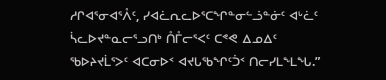ᓱᒋᐊᕐᓂᐊᕐᐰᑦ, ᓯᐊᓛᕆᓚᐅᕐᑕᖏᓐᓂᓪᓘᓐᓃᑦ ᐊᒡᓛᑦ ᓵᓚᐅᔪᓐᓇᓕᕐᓗᑎᒃ ᑍᒤᓕᕐᐸᑦ ᑕᕝᕙ ᐃᓄᐃᑦ ᖃᐅᔨᔪᒫᕐᐳᑦ ᐊᑕᓂᐅᑉ ᐊᔪᒐᖃᖏᑦᑑᑉ ᑎᓕᓯᒪᖕᒪᖓ.”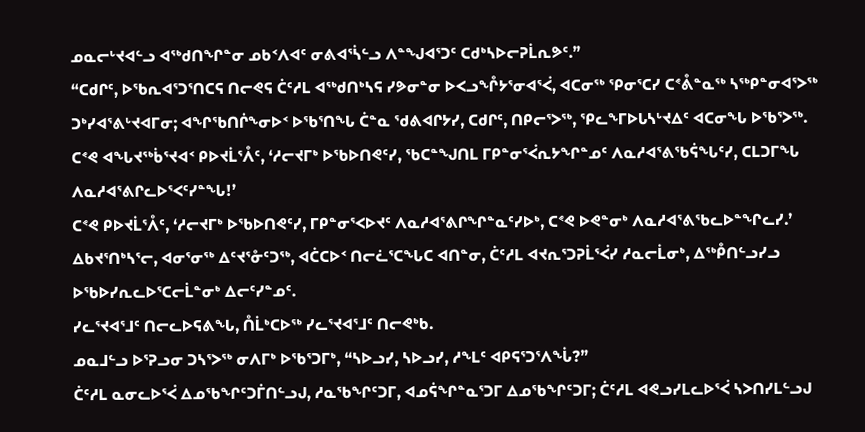ᓄᓇᓕᒡᔪᐊᓪᓗ ᐊᖅᑯᑎᖏᓐᓂ ᓄᑲᑉᐱᐊᑦ ᓂᕕᐊᕐᓵᓪᓗ ᐱᓐᖑᐊᕐᑐᑦ ᑕᑯᒃᓴᐅᓕᕈᒫᕆᕗᑦ.”
“ᑕᑯᒋᑦ, ᐅᖃᕆᐊᕐᑐᕐᑎᑕᕋ ᑎᓕᕙᕋ ᑖᑦᓱᒪ ᐊᖅᑯᑎᒃᓴᕋ ᓯᕗᓂᓐᓂ ᐅᐸᓗᖎᔭᕐᓂᐊᕐᐹ, ᐊᑕᓂᖅ ᕿᓂᕐᑕᓯ ᑕᕝᕔᓐᓇᖅ ᓴᖅᑭᓐᓂᐊᕐᐳᖅ ᑐᒃᓯᐊᕐᕕᒡᔪᐊᒥᓂ; ᐊᖏᖃᑎᒌᖕᓂᐅᑉ ᐅᖃᕐᑎᖓ ᑖᓐᓇ ᖁᕕᐊᒋᔭᓯ, ᑕᑯᒋᑦ, ᑎᑭᓕᕐᐳᖅ, ᕿᓚᖕᒥᐅᒐᓴᒡᔪᐃᑦ ᐊᑕᓂᖓ ᐅᖃᕐᐳᖅ.
ᑕᕝᕙ ᐊᖓᔪᖅᑳᕐᔪᐊᑉ ᑭᐅᔪᒫᕐᐰᑦ, ‘ᓱᓕᔪᒥᒃ ᐅᖃᐅᑎᕙᑦᓯ, ᖃᑕᓐᖑᑎᒪ ᒥᑭᓐᓂᕐᐹᕆᔭᖏᓐᓄᑦ ᐱᓇᓱᐊᕐᕕᖃᕌᖓᑦᓯ, ᑕᒪᑐᒥᖓ ᐱᓇᓱᐊᕐᕕᒋᓚᐅᕐᐸᑦᓯᓐᖓ!’
ᑕᕝᕙ ᑭᐅᔪᒫᕐᐰᑦ, ‘ᓱᓕᔪᒥᒃ ᐅᖃᐅᑎᕙᑦᓯ, ᒥᑭᓐᓂᕐᐸᐅᔪᑦ ᐱᓇᓱᐊᕐᕕᒋᖏᓐᓇᑦᓯᐅᒃ, ᑕᕝᕙ ᐅᕙᓐᓂᒃ ᐱᓇᓱᐊᕐᕕᖃᓚᐅᓐᖏᓚᓯ.’
ᐃᑲᔪᕐᑎᒃᓴᕐᓕ, ᐊᓂᕐᓂᖅ ᐃᑦᔪᕐᓁᑦᑐᖅ, ᐊᑖᑕᐅᑉ ᑎᓕᓛᕐᑕᖓᑕ ᐊᑎᓐᓂ, ᑖᑦᓱᒪ ᐊᔪᕆᕐᑐᕈᒫᕐᐹᓯ ᓱᓇᓕᒫᓂᒃ, ᐃᖅᑬᑎᓪᓗᓯᓗ ᐅᖃᐅᓯᕆᓚᐅᕐᑕᓕᒫᓐᓂᒃ ᐃᓕᑦᓯᓐᓄᑦ.
ᓯᓚᕐᔪᐊᕐᒧᑦ ᑎᓕᓚᐅᕋᕕᖓ, ᑍᒫᒃᑕᐅᖅ ᓯᓚᕐᔪᐊᕐᒧᑦ ᑎᓕᕙᒃᑲ.
ᓄᓇᒧᓪᓗ ᐅᕐᕈᓗᓂ ᑐᓴᕐᐳᖅ ᓂᐱᒥᒃ ᐅᖃᕐᑐᒥᒃ, “ᓴᐅᓗᓯ, ᓴᐅᓗᓯ, ᓱᖕᒪᑦ ᐊᑭᕋᕐᑐᕐᐱᖔ?”
ᑖᑦᓱᒪ ᓇᓂᓚᐅᕐᐹ ᐃᓄᖃᖏᑦᑐᒦᑎᓪᓗᒍ, ᓱᓇᖃᖏᑦᑐᒥ, ᐊᓄᕌᖏᓐᓇᕐᑐᒥ ᐃᓄᖃᖏᑦᑐᒥ; ᑖᑦᓱᒪ ᐊᕙᓗᓯᒪᓚᐅᕐᐹ ᓴᐳᑎᓯᒪᓪᓗᒍ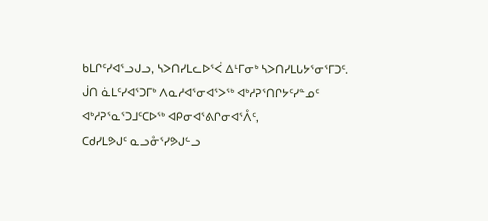ᑲᒪᒋᑦᓯᐊᕐᓗᒍᓗ, ᓴᐳᑎᓯᒪᓚᐅᕐᐹ ᐃᒻᒥᓂᒃ ᓴᐳᑎᓯᒪᒐᔭᕐᓂᕐᒥᑐᑦ.
ᒎᑎ ᓈᒪᑦᓯᐊᕐᑐᒥᒃ ᐱᓇᓱᐊᕐᓂᐊᕐᐳᖅ ᐊᒃᓱᕈᕐᑎᒋᔭᑦᓯᓐᓄᑦ ᐊᒃᓱᕈᕐᓇᕐᑐᒧᑦᑕᐅᖅ ᐊᑭᓂᐊᕐᕕᒋᓂᐊᕐᐰᑦ,
ᑕᑯᓯᒪᕗᒍᑦ ᓇᓗᓁᕐᓯᕗᒍᓪᓗ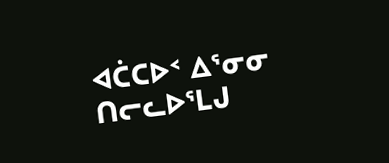ᐊᑖᑕᐅᑉ ᐃᕐᓂᓂ ᑎᓕᓚᐅᕐᒪᒍ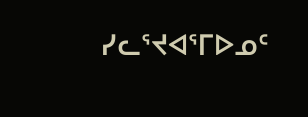ᓯᓚᕐᔪᐊᕐᒥᐅᓄᑦ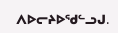ᐱᐅᓕᔨᐅᖁᓪᓗᒍ.